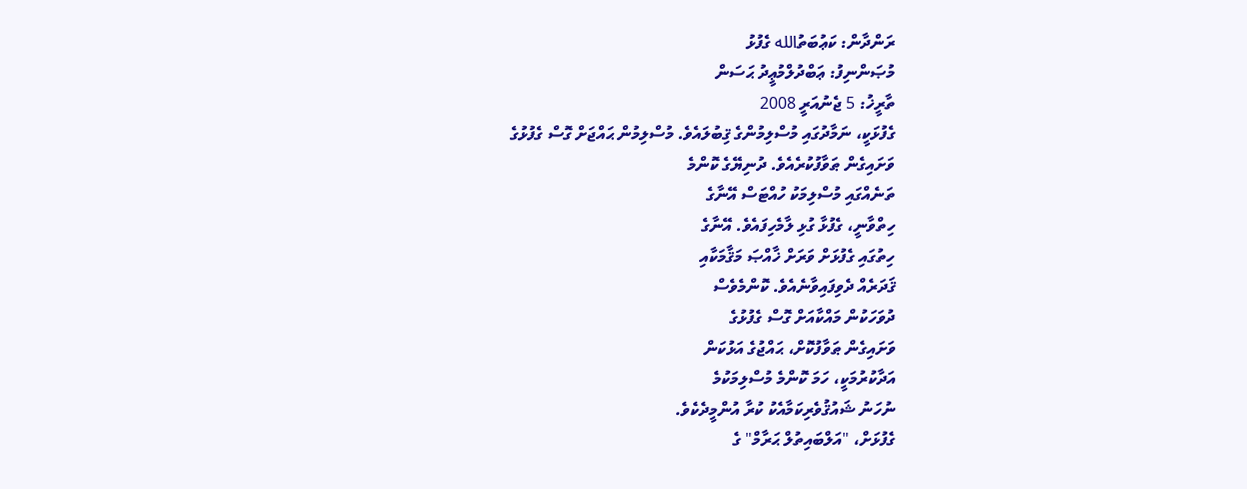ރަންދާން: ކަޢުބަތުالله ގެފުޅު
މުޞަންނިފު: ޢަބްދުލްމުޢީދު ޙަސަން
ތާރީޚު: 5 ޖެނުއަރީ 2008
ގެފުޅަކީ، ނަމާދުގައި މުސްލިމުންގެ ޤިބުލައެވެ. މުސްލިމުން ޙައްޖަށް ގޮސް ގެފުޅުގެ
ވަށައިގެން ޠަވާފުކުރެއެވެ. ދުނިޔޭގެ ކޮންމެ
ތަނެއްގައި މުސްލިމަކު ހުއްޓަސް އޭނާގެ
ހިތްވާނީ، ގެފުޅާ ގުޅި ލާމެހިފައެވެ. އޭނާގެ
ހިތުގައި ގެފުޅަށް ވަރަށް ޚާއްޞަ މަޤާމަކާއި
ޤަދަރެއް ދެވިފައިވާނެއެވެ. ކޮންމެވެސް
ދުވަހަކުން މައްކާއަށް ގޮސް ގެފުޅުގެ
ވަށައިގެން ޠަވާފުކޮށް، ޙައްޖުގެ އަޅުކަން
އަދާކުރުމަކީ، ހަމަ ކޮންމެ މުސްލިމަކުމެ
ނުހަނު ޝައުޤުވެރިކަމާއެކު ކުރާ އުންމީދެކެވެ.
ގެފުޅަށް، "އަލްބައިތުލް ޙަރާމް" ގެ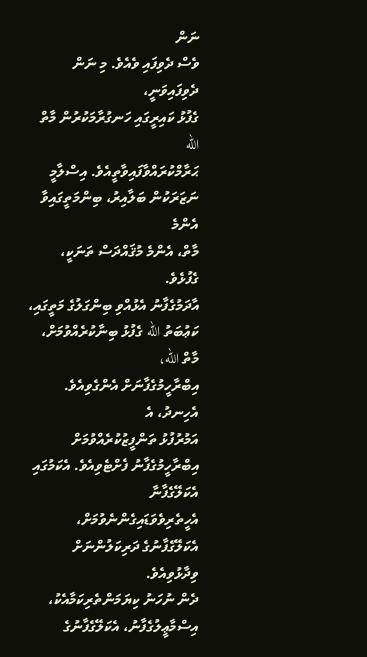ނަން
ވެސް ދެވިފައި ވެއެވެ. މި ނަން ދެވިފައިވަނީ،
ގެފުޅު ކައިރީގައި ހަނގުރާމަކުރުން މާތް الله
ޙަރާމްކުރައްވާފައިވާތީއެވެ. އިސްލާމީ
ނަޒަރަކުން ބަލާއިރު، ބިންމަތީގައިވާ އެންމެ
މާތް، އެންމެ މުޤައްދަސް ތަނަކީ، ގެފުޅެވެ.
އާދަމުގެފާނު އެޅުއްވި ބިންގަލުގެ މަތީގައި،
ކަޢުބަތު الله ގެފުޅު ބިނާކުރެއްވުމަށް، މާތް الله،
އިބްރާހީމުގެފާނަށް އެންގެވިއެވެ. އެހިނދު، އެ
އަމުރުފުޅު ތަންފީޒުކުރެއްވުމަށް
އިބްރާހީމުގެފާނު ފެށްޓެވިއެވެ. އެކަމުގައި
އެކަލޭގެފާނާ އެހީތެރިވެވަޑައިގެންނެވުމަށް،
އެކަލޭގެފާނުގެ ދަރިކަލުންނަށް ވިދާޅުވިއެވެ.
ދެން ނުހަނު ކިޔަމަންތެރިކަމާއެކު،
އިސްމާޢީލުގެފާނު، އެކަލޭގެފާނުގެ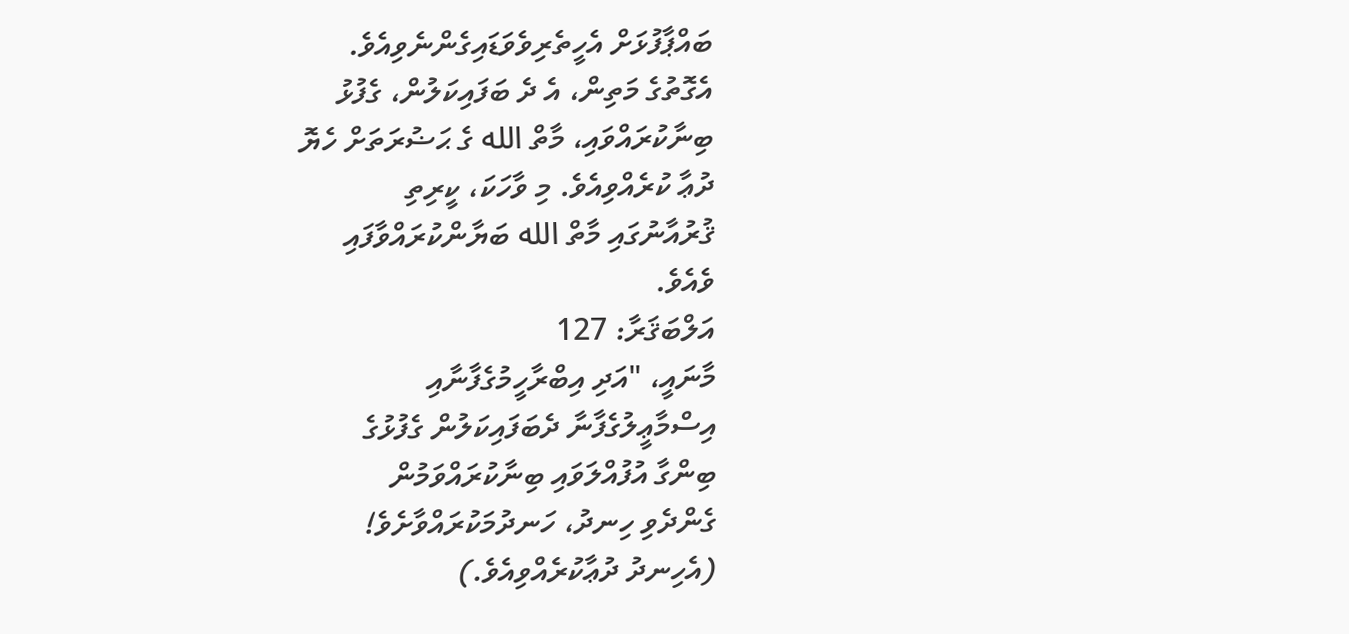ބައްޕާފުޅަށް އެހީތެރިވެވަޑައިގެންނެވިއެވެ.
އެގޮތުގެ މަތިން، އެ ދެ ބަފައިކަލުން، ގެފުޅު
ބިނާކުރައްވައި، މާތް الله ގެ ޙަޟުރަތަށް ހެޔޮ
ދުޢާ ކުރެއްވިއެވެ. މި ވާހަކަ، ކީރިތި
ޤުރުއާނުގައި މާތް الله ބަޔާންކުރައްވާފައި
ވެއެވެ.
އަލްބަޤަރާ: 127
މާނައީ، "އަދި އިބްރާހީމުގެފާނާއި
އިސްމާޢީލުގެފާނާ ދެބަފައިކަލުން ގެފުޅުގެ
ބިންގާ އުފުއްލަވައި ބިނާކުރައްވަމުން
ގެންދެވި ހިނދު، ހަނދުމަކުރައްވާށެވެ!
(އެހިނދު ދުޢާކުރެއްވިއެވެ.)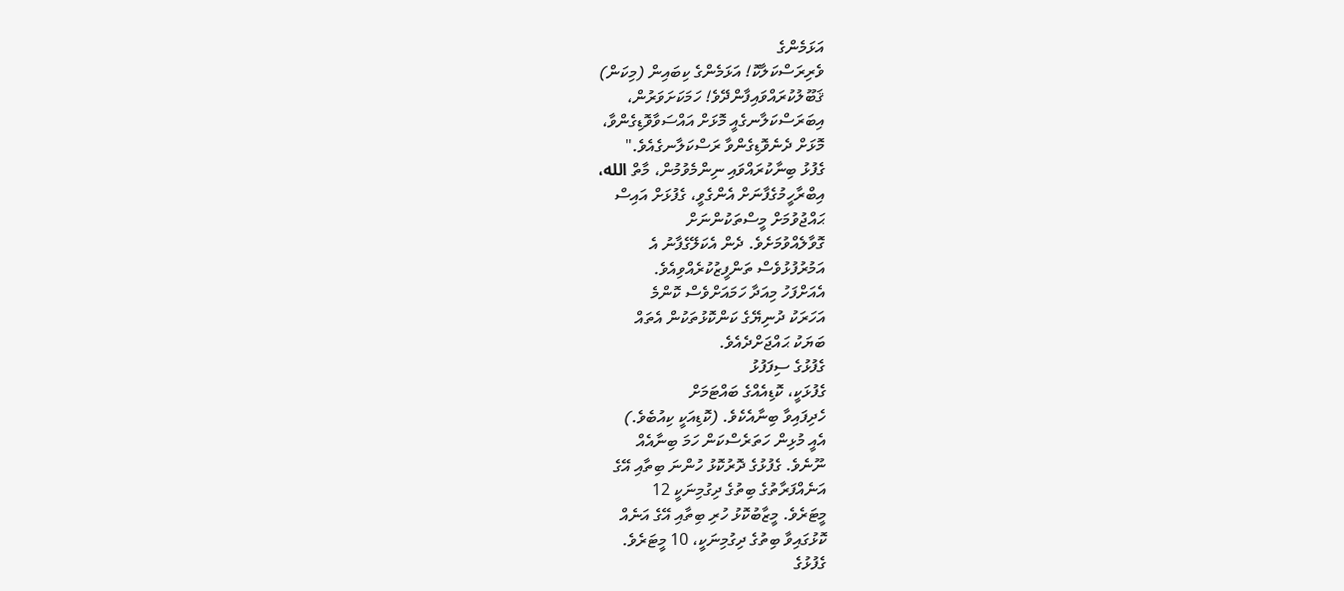އަޅަމެންގެ
ވެރިރަސްކަލާކޮ! އަޅަމެންގެ ކިބައިން (މިކަން)
ޤަބޫލުކުރައްވައިފާންދޭވެ! ހަމަކަށަވަރުން،
އިބަރަސްކަލާނގެއީ މޮޅަށް އައްސަވާވޮޑިގެންވާ،
މޮޅަށް ދެނެވޮޑިގެންވާ ރަސްކަލާނގެއެވެ."
ގެފުޅު ބިނާކުރައްވައި ނިންމެވުމުން، މާތް الله،
އިބްރާހީމުގެފާނަށް އެންގެވީ، ގެފުޅަށް އައިސް
ޙައްޖުވުމަށް މީސްތަކުންނަށް
ގޮވާލެއްވުމަށެވެ. ދެން އެކަލޭގެފާނު އެ
އަމުރުފުޅުވެސް ތަންފީޒުކުރެއްވިއެވެ.
އެއަށްފަހު މިއަދާ ހަމައަށްވެސް ކޮންމެ
އަހަރަކު ދުނިޔޭގެ ކަންކޮޅުތަކުން އެތައް
ބަޔަކު ޙައްޖަށްދެއެވެ.
ގެފުޅުގެ ސިފަފުޅު
ގެފުޅަކީ، ކޮޑިއެއްގެ ބައްޓަމަށް
ހެދިފައިވާ ބިނާއެކެވެ. (ކޮޑިއަކީ ކިއުބެވެ.)
އެއީ މުޅިން ހަތަރެސްކަން ހަމަ ބިނާއެއް
ނޫނެވެ. ގެފުޅުގެ ދޮރުކޮޅު ހުންނަ ބިތާއި އޭގެ
އަނެއްފަރާތުގެ ބިތުގެ ދިގުމިނަކީ 12
މީޓަރެވެ. މީޒާބުކޮޅު ހުރި ބިތާއި އޭގެ އަނެއް
ކޮޅުގައިވާ ބިތުގެ ދިގުމިނަކީ، 10 މީޓަރެވެ.
ގެފުޅުގެ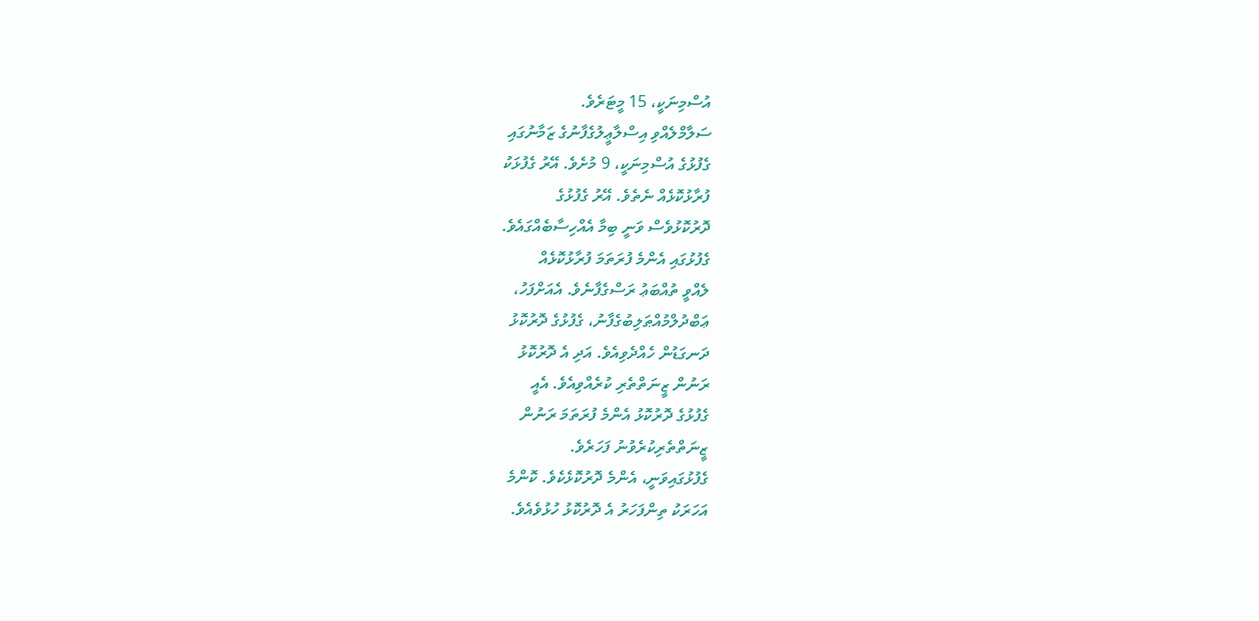އުސްމިނަކީ، 15 މީޓަރެވެ.
ސަލާމްލެއްވި އިސްލާޢީލުގެފާނުގެ ޒަމާނުގައި
ގެފުޅުގެ އުސްމިނަކީ، 9 މުށެވެ. އޭރު ގެފުޅަކު
ފުރާޅުކޮޅެއް ނެތެވެ. އޭރު ގެފުޅުގެ
ދޮރުކޮޅުވެސް ވަނީ ބިމާ އެއްހިސާބެއްގައެވެ.
ގެފުޅުގައި އެންމެ ފުރަތަމަ ފުރާޅުކޮޅެއް
ލެއްވީ ތުއްބަޢު ރަސްގެފާނެވެ. އެއަށްފަހު،
ޢަބްދުލްމުއްޠަލިބުގެފާނު، ގެފުޅުގެ ދޮރުކޮޅު
ދަނގަޑުން ހެއްދެވިއެވެ. އަދި އެ ދޮރުކޮޅު
ރަނުން ޒީނަތްތެރި ކުރެއްވިއެވެ. އެއީ
ގެފުޅުގެ ދޮރުކޮޅު އެންމެ ފުރަތަމަ ރަނުން
ޒީނަތްތެރިކުރެވުނު ފަހަރެވެ.
ގެފުޅުގައިވަނީ، އެންމެ ދޮރުކޮޅެކެވެ. ކޮންމެ
އަހަރަކު ތިންފަހަރު އެ ދޮރުކޮޅު ހުޅުވެއެވެ.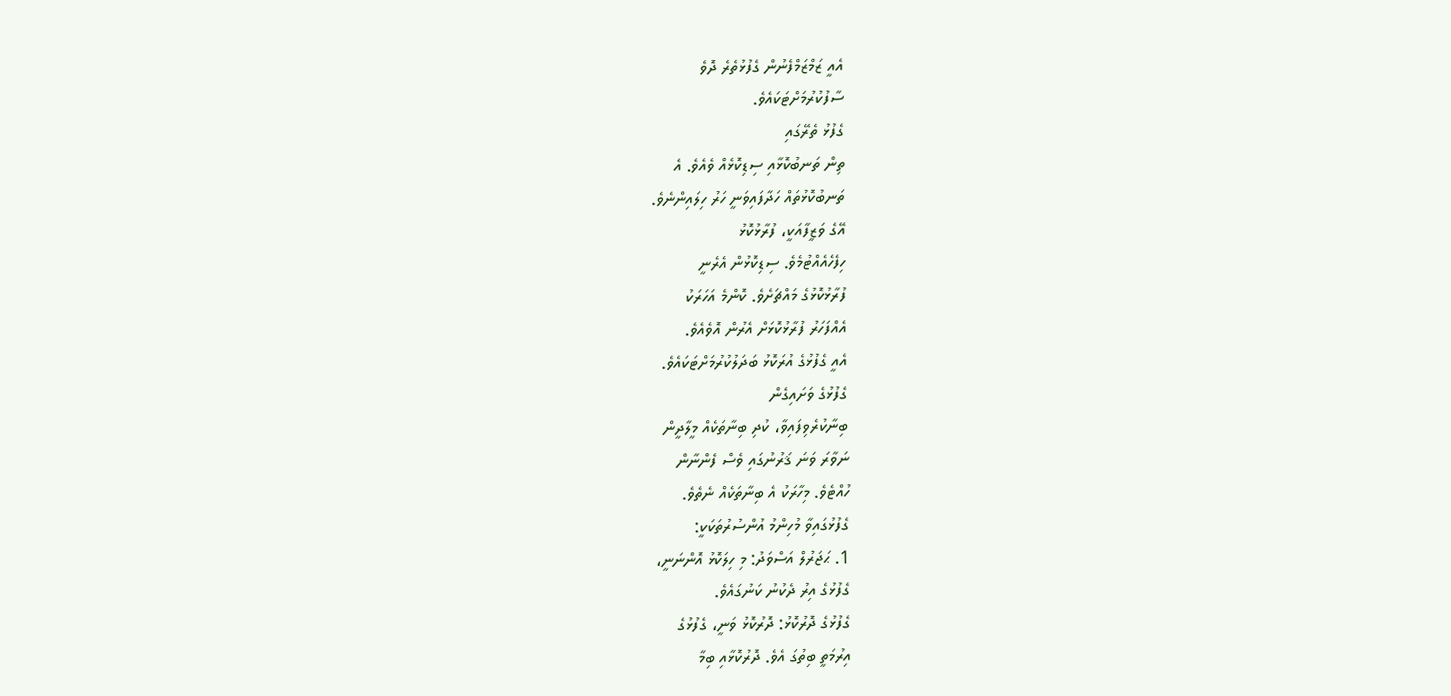އެއީ ޒަމްޒަމްފެނުން ގެފުޅުތެރެ ދޮވެ
ސާފުކުރުމަށްޓަކައެވެ.
ގެފުޅު ތެރޭގައި
ތިން ތަނބުކޮޅާއި ސިޑިކޮޅެއް ވެއެވެ. އެ
ތަނބުކޮޅުތައް ހަދާފައިވަނީ ހަރު ހިލައިންނެވެ.
އޭގެ ވަޒީފާއަކީ، ފުރާޅުކޮޅު
ހިފެހެއެއްޓުމެވެ. ސިޑިކޮޅުން އެރެނީ
ފުރާޅުކޮޅުގެ މައްޗަށެވެ. ކޮންމެ އަހަރަކު
އެއްފަހަރު ފުރާޅުކޮޅަށް އެރުން އޮވެއެވެ.
އެއީ ގެފުޅުގެ އުރަކޮޅު ބަދަލުކުރުމަށްޓަކައެވެ.
ގެފުޅުގެ ވަށައިގެން
ބިނާކުރެވިފައިވާ، ކުދި ބިނާތަކެއް މީލާދީން
ނަވާރަ ވަނަ ޤަރުނުގައި ވެސް ފެންނާން
ހުއްޓެވެ. މިހާރަކު އެ ބިނާތަކެއް ނެތެވެ.
ގެފުޅުގައިވާ މުހިންމު އުންސުރުތަކަކީ:
1. ޙަޖަރުލް އަސްވަދު: މި ހިލަކޮޅު އޮންނަނީ،
ގެފުޅުގެ އިރު ދެކުނު ކަނުގައެވެ.
ގެފުޅުގެ ދޮރުކޮޅު: ދޮރުކޮޅު ވަނީ، ގެފުޅުގެ
އިރުމަތީ ބިތުގަ އެވެ. ދޮރުކޮޅާއި ބިމާ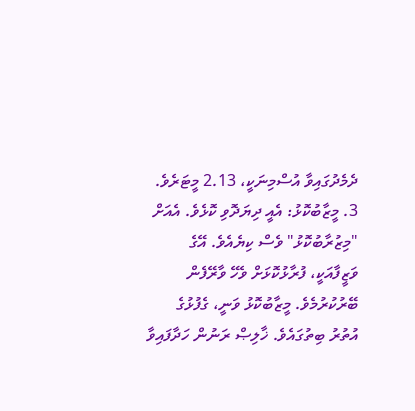ދެމެދުގައިވާ އުސްމިނަކީ، 2.13 މީޓަރެވެ.
3. މީޒާބުކޮޅު: އެއީ ދިޔަދޮވި ކޮޅެވެ. އެއަށް
"މިޒުރާބުކޮޅު" ވެސް ކިޔެއެވެ. އޭގެ
ވަޒީފާއަކީ، ފުރާޅުކޮޅަށް ވެހޭ ވާރޭފެން
ބޭރުކުރުމެވެ. މީޒާބުކޮޅު ވަނީ، ގެފުޅުގެ
އުތުރު ބިތުގައެވެ. ޚާލިޞް ރަނުން ހަދާފައިވާ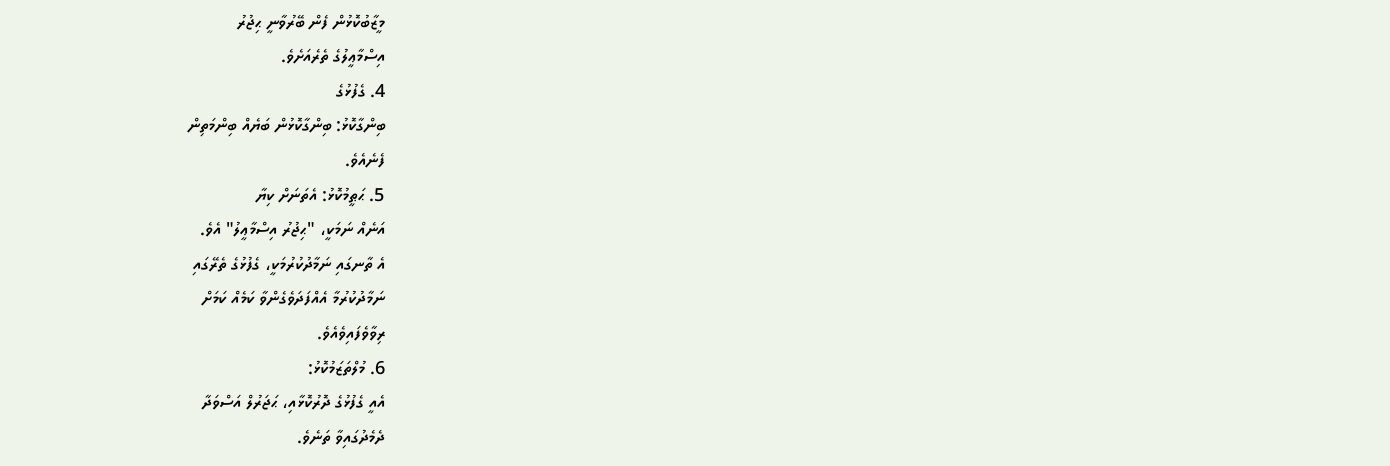މީޒާބުކޮޅުން ފެން ބޭރުވާނީ ޙިޖުރު
އިސްމާޢީލުގެ ތެރެއަށެވެ.
4. ގެފުޅުގެ
ބިންގާކޮޅު: ބިންގާކޮޅުން ބަޔެއް ބިންމަތިން
ފެނެއެވެ.
5. ޙަޠީމުކޮޅު: އެތަނަށް ކިޔާ
އަނެއް ނަމަކީ، "ޙިޖުރު އިސްމާޢީލު" އެވެ.
އެ ތާނގައި ނަމާދުކުރުމަކީ، ގެފުޅުގެ ތެރޭގައި
ނަމާދުކުރުމާ އެއްފަދަވެގެންވާ ކަމެއް ކަމަށް
ރިވާވެފައިވެއެވެ.
6. މުލްތަޒަމުކޮޅު:
އެއީ ގެފުޅުގެ ދޮރުކޮޅާއި، ޙަޖަރުލް އަސްވަދާ
ދެމެދުގައިވާ ތަނެވެ.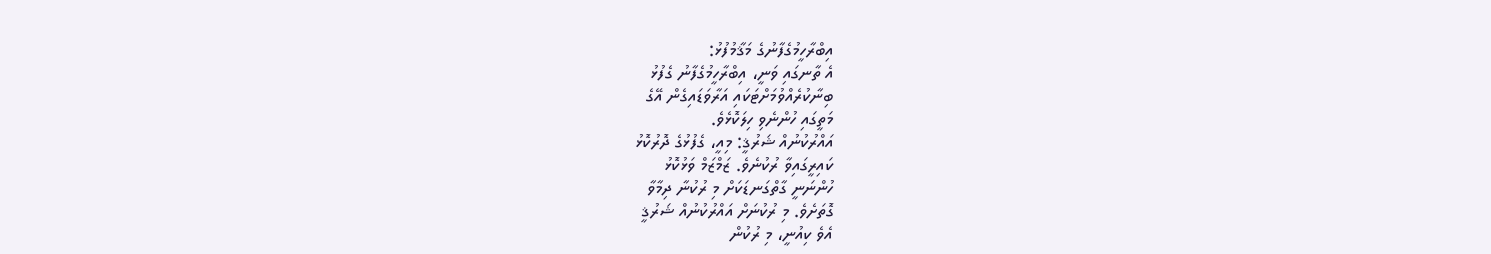އިބްރާހީމުގެފާނުގެ މަޤާމުފުޅު:
އެ ތާނގައި ވަނީ، އިބްރާހީމުގެފާނު ގެފުޅު
ބިނާކުރެއްވުމަށްޓަކައި އަރާވަޑައިގެން އޭގެ
މަތީގައި ހުންނެވި ހިލަކޮޅެވެ.
އައްރުކުނުއް ޝަރުޤީ: މިއީ، ގެފުޅުގެ ދޮރުކޮޅު
ކައިރީގައިވާ ރުކުނެވެ. ޒަމްޒަމް ވަޅުކޮޅު
ހުންނަނީ ގާތްގަނޑަކަށް މި ރުކުނާ ދިމާވާ
ގޮތަށެވެ. މި ރުކުނަށް އައްރުކުނުއް ޝަރުޤީ
އެވެ ކިއުނީ، މި ރުކުން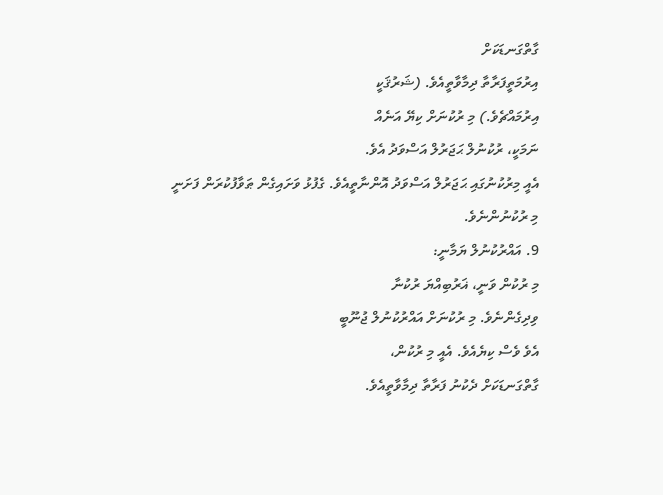ގާތްގަނޑަކަށް
އިރުމަތީފަރާތާ ދިމާވާތީއެވެ. (ޝަރުޤަކީ
އިރުމައްޗެވެ.) މި ރުކުނަށް ކިޔޭ އަނެއް
ނަމަކީ، ރުކުނުލް ޙަޖަރުލް އަސްވަދު އެވެ.
އެއީ މިރުކުނުގައި ޙަޖަރުލް އަސްވަދު އޮންނާތީއެވެ. ގެފުޅު ވަށައިގެން ޠަވާފުކުރަން ފަށަނީ
މި ރުކުނުންނެވެ.
9. އައްރުކުނުލް ޔަމާނީ:
މި ރުކުން ވަނީ، ޣަރުބިއްޔަ ރުކުނާ
ވިދިގެންނެވެ. މި ރުކުނަށް އައްރުކުނުލް ޖުނޫބީ
އެވެ ވެސް ކިޔެއެވެ. އެއީ މި ރުކުން،
ގާތްގަނޑަކަށް ދެކުނު ފަރާތާ ދިމާވާތީއެވެ.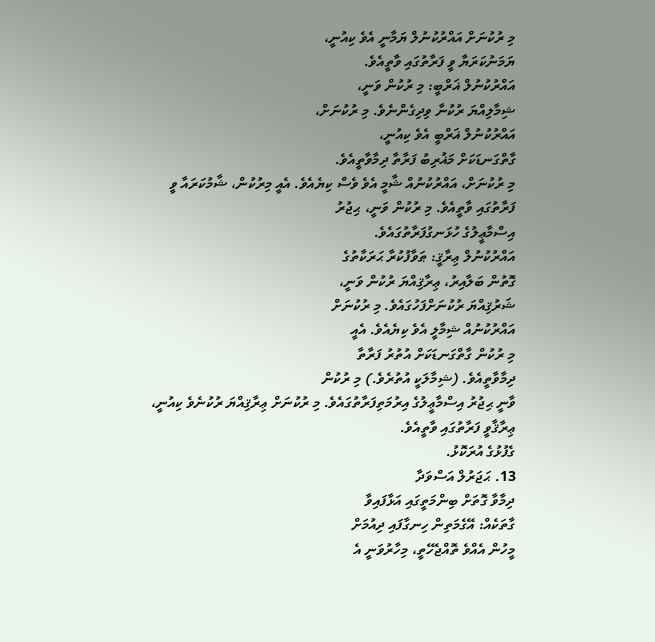މި ރުކުނަށް އައްރުކުނުލް ޔަމާނީ އެވެ ކިއުނީ،
ޔަމަނުކަރަޔާ ވީ ފަރާތުގައި ވާތީއެވެ.
އައްރުކުނުލް ޣަރްބީ: މި ރުކުން ވަނީ،
ޝިމާލިއްޔަ ރުކުނާ ވިދިގެންނެވެ. މި ރުކުނަށް،
އައްރުކުނުލް ޣަރްބީ އެވެ ކިއުނީ،
ގާތްގަނޑަކަށް މަޣުރިބު ފަރާތާ ދިމާވާތީއެވެ.
މި ރުކުނަށް، އައްރުކުނުއް ޝާމީ އެވެ ވެސް ކިޔެއެވެ. އެއީ މިރުކުން، ޝާމުކަރައާ ވީ
ފަރާތުގައި ވާތީއެވެ. މި ރުކުން ވަނީ، ޙިޖުރު
އިސްމާޢީލުގެ ހުޅަނގުފަރާތުގައެވެ.
އައްރުކުނުލް ޢިރާޤީ: ޠަވާފުކުރާ ޙަރަކާތުގެ
ގޮތުން ބަލާއިރު، ޢިރާޤިއްޔަ ރުކުން ވަނީ،
ޝަރުޤިއްޔަ ރުކުނަށްފަހުގައެވެ. މި ރުކުނަށް
އައްރުކުނުއް ޝިމާލީ އެވެ ކިޔެއެވެ. އެއީ
މި ރުކުން ގާތްގަނޑަކަށް އުތުރު ފަރާތާ
ދިމާވާތީއެވެ. (ޝިމާލަކީ އުތުރެވެ.) މި ރުކުން
ވާނީ ޙިޖުރު އިސްމާޢީލުގެ އިރުމަތިފަރާތުގައެވެ. މި ރުކުނަށް ޢިރާޤިއްޔަ ރުކުނެވެ ކިއުނީ،
ޢިރާޤާވީ ފަރާތުގައި ވާތީއެވެ.
ގެފުޅުގެ އުރަކޮޅު.
13. ޙަޖަރުލް އަސްވަދާ
ދިމާވާ ގޮތަށް ބިންމަތީގައި އަޅާފައިވާ
ގާތަކެއް: އޭގެމަތިން ހިނގާފައި ދިއުމަށް
މީހުން އެއްވެ ތޮއްޖެހޭތީ، މިހާރުވަނީ އެ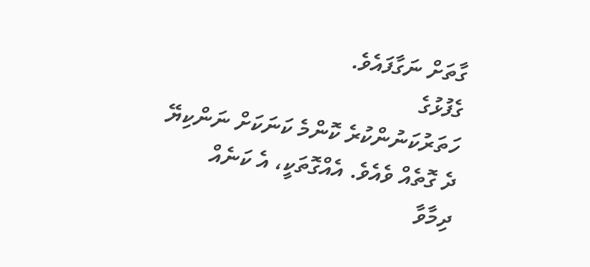ގާތަށް ނަގާފައެވެ.
ގެފުޅުގެ
ހަތަރުކަނުންކުރެ ކޮންމެ ކަނަކަށް ނަންކިޔޭ
ދެ ގޮތެއް ވެއެވެ. އެއްގޮތަކީ، އެ ކަނެއް
ދިމާވާ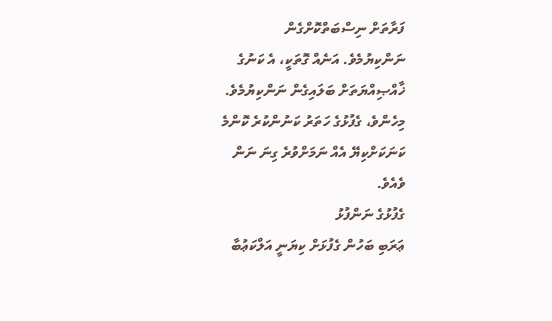ފަރާތަށް ނިސްބަތްކޮށްގެން
ނަންކިޔުމެވެ. އަނެއް ގޮތަކީ، އެ ކަނުގެ
ޚާއްޞިއްޔަތަށް ބަލައިގެން ނަންކިޔުމެވެ.
މިހެންވެ، ގެފުޅުގެ ހަތަރު ކަނުންކުރެ ކޮންމެ
ކަނަކަށްކިޔޭ އެއް ނަމަށްވުރެ ގިނަ ނަން
ވެއެވެ.
ގެފުޅުގެ ނަންފުޅު
ޢަރަބި ބަހުން ގެފުޅަށް ކިޔަނީ އަލްކަޢުބާ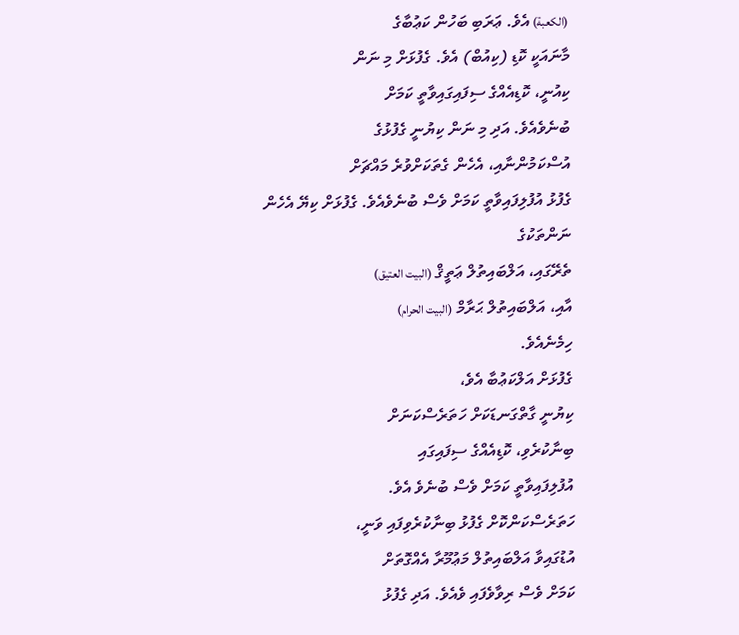(الكعبة) އެވެ. ޢަރަބި ބަހުން ކަޢުބާގެ
މާނައަކީ ކޮޑި (ކިއުބް) އެވެ. ގެފުޅަށް މި ނަން
ކިއުނީ، ކޮޑިއެއްގެ ސިފައިގައިވާތީ ކަމަށް
ބުނެވެއެވެ. އަދި މި ނަން ކިޔުނީ ގެފުޅުގެ
އުސްކަމުންނާއި، އެހެން ގެތަކަށްވުރެ މައްޗަށް
ގެފުޅު އުފުލިފައިވާތީ ކަމަށް ވެސް ބުނެވެއެވެ. ގެފުޅަށް ކިޔޭ އެހެން ނަންތަކުގެ
ތެރޭގައި، އަލްބައިތުލް ޢަތީޤް (البيت العتيق)
އާއި، އަލްބައިތުލް ޙަރާމް (البيت الحرام)
ހިމެނެއެވެ.
ގެފުޅަށް އަލްކަޢުބާ އެވެ،
ކިޔުނީ ގާތްގަނޑަކަށް ހަތަރެސްކަނަށް
ބިނާކުރެވި، ކޮޑިއެއްގެ ސިފައިގައި
އުފުލިފައިވާތީ ކަމަށް ވެސް ބުނެވެ އެވެ.
ހަތަރެސްކަންކޮށް ގެފުޅު ބިނާކުރެވިފައި ވަނީ،
އުޑުގައިވާ އަލްބައިތުލް މަޢުމޫރާ އެއްގޮތަށް
ކަމަށް ވެސް ރިވާވެފައި ވެއެވެ. އަދި ގެފުޅު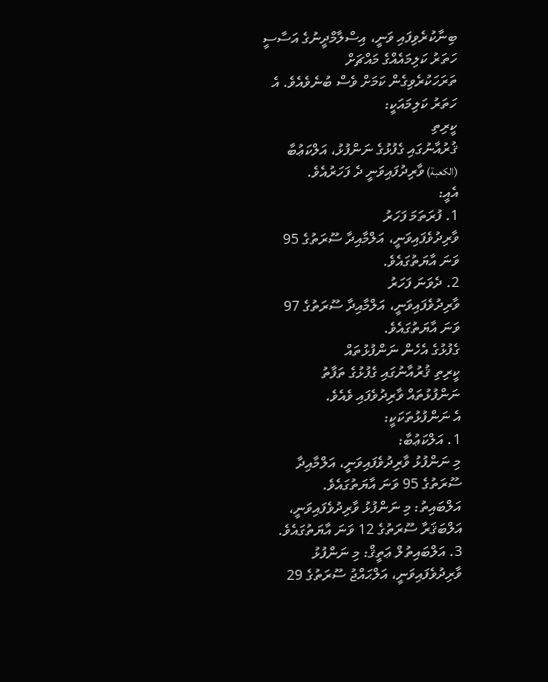ބިނާކުރެވިފައި ވަނީ، އިސްލާމްދީނުގެ އަސާސީ
ހަތަރު ކަލިމައެއްގެ މައްޗަށް
ތަރަހަކުރެވިގެން ކަމަށް ވެސް ބުނެވެއެވެ. އެ
ހަތަރު ކަލިމައަކީ:
ކީރިތި
ޤުރުއާނުގައި ގެފުޅުގެ ނަންފުޅު، އަލްކަޢުބާ
(الكعبة) ވާރިދުފައިވަނީ ދެ ފަހަރުއެވެ.
އެއީ:
1. ފުރަތަމަ ފަހަރު
ވާރިދުވެފައިވަނީ، އަލްމާއިދާ ސޫރަތުގެ 95
ވަނަ އާޔަތުގައެވެ.
2. ދެވަނަ ފަހަރު
ވާރިދުވެފައިވަނީ، އަލްމާއިދާ ސޫރަތުގެ 97
ވަނަ އާޔަތުގައެވެ.
ގެފުޅުގެ އެހެން ނަންފުޅުތައް
ކީރިތި ޤުރުއާނުގައި ގެފުޅުގެ ތަފާތު
ނަންފުޅުތައް ވާރިދުވެފައި ވެއެވެ.
އެ ނަންފުޅުތަކަކީ:
1. އަލްކަޢުބާ:
މި ނަންފުޅު ވާރިދުވެފައިވަނީ، އަލްމާއިދާ
ސޫރަތުގެ 95 ވަނަ އާޔަތުގައެވެ.
އަލްބައިތު: މި ނަންފުޅު ވާރިދުވެފައިވަނީ،
އަލްބަޤަރާ ސޫރަތުގެ 12 ވަނަ އާޔަތުގައެވެ.
3. އަލްބައިތުލް ޢަތީޤް: މި ނަންފުޅު
ވާރިދުވެފައިވަނީ، އަލްޙައްޖު ސޫރަތުގެ 29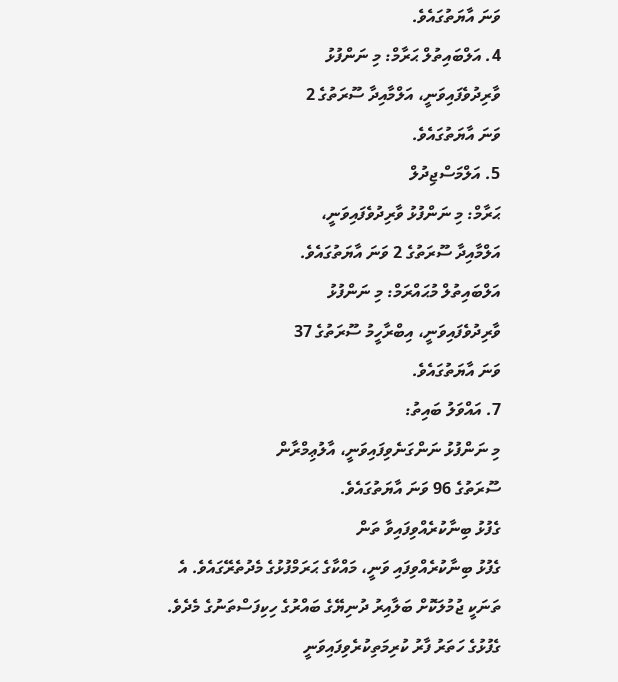ވަނަ އާޔަތުގައެވެ.
4. އަލްބައިތުލް ޙަރާމް: މި ނަންފުޅު
ވާރިދުވެފައިވަނީ، އަލްމާއިދާ ސޫރަތުގެ 2
ވަނަ އާޔަތުގައެވެ.
5. އަލްމަސްޖިދުލް
ޙަރާމް: މި ނަންފުޅު ވާރިދުވެފައިވަނީ،
އަލްމާއިދާ ސޫރަތުގެ 2 ވަނަ އާޔަތުގައެވެ.
އަލްބައިތުލް މުޙައްރަމް: މި ނަންފުޅު
ވާރިދުވެފައިވަނީ، އިބްރާހީމު ސޫރަތުގެ 37
ވަނަ އާޔަތުގައެވެ.
7. އައްވަލު ބައިތު:
މި ނަންފުޅު ނަންގަނެވިފައިވަނީ، އާލުޢިމްރާން
ސޫރަތުގެ 96 ވަނަ އާޔަތުގައެވެ.
ގެފުޅު ބިނާކުރެއްވިފައިވާ ތަން
ގެފުޅު ބިނާކުރެއްވިފައި ވަނީ، މައްކާގެ ޙަރަމްފުޅުގެ މެދުތެރޭގައެވެ. އެ ތަނަކީ ޖުމުލަކޮށް ބަލާއިރު ދުނިޔޭގެ ބައްރުގެ ހިކިފަސްތަނުގެ މެދެވެ. ގެފުޅުގެ ހަތަރު ފާރު ކުރިމަތިކުރެވިފައިވަނީ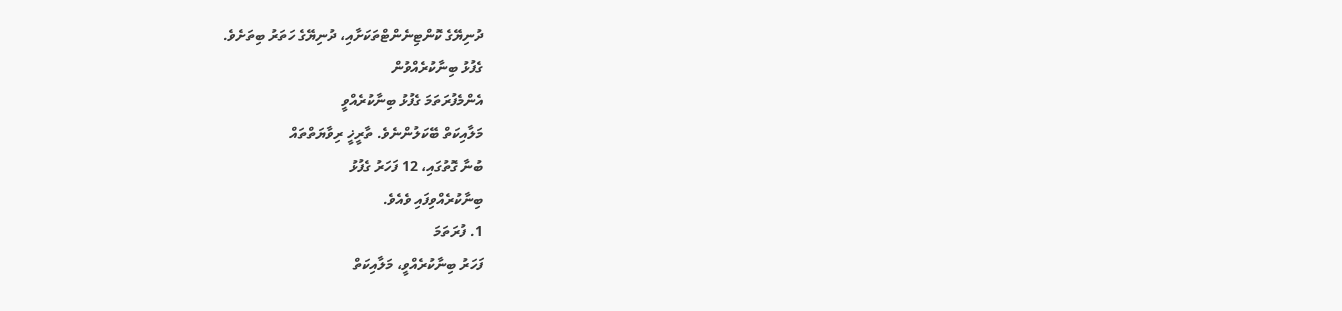ދުނިޔޭގެ ކޮންޓިނެންޓްތަކަށާއި، ދުނިޔޭގެ ހަތަރު ބިތަށެވެ.
ގެފުޅު ބިނާކުރެއްވުން
އެންމެފުރަތަމަ ގެފުޅު ބިނާކުރެއްވީ
މަލާއިކަތް ބޭކަލުންނެވެ. ތާރީޚީ ރިވާޔަތްތައް
ބުނާ ގޮތުގައި، 12 ފަހަރު ގެފުޅު
ބިނާކުރެއްވިފައި ވެއެވެ.
1. ފުރަތަމަ
ފަހަރު ބިނާކުރެއްވީ، މަލާއިކަތް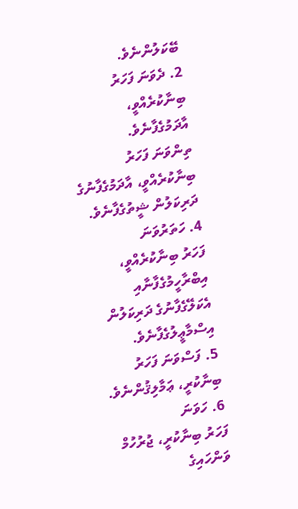ބޭކަލުންނެވެ.
2. ދެވަނަ ފަހަރު
ބިނާކުރެއްވީ، އާދަމުގެފާނެވެ.
ތިންވަނަ ފަހަރު ބިނާކުރެއްވީ، އާދަމުގެފާނުގެ
ދަރިކަލުން ޝީތުގެފާނެވެ.
4. ހަތަރުވަނަ
ފަހަރު ބިނާކުރެއްވީ، އިބްރާހީމުގެފާނާއި
އެކަލޭގެފާނުގެ ދަރިކަލުން
އިސްމާޢީލުގެފާނެވެ.
5. ފަސްވަނަ ފަހަރު
ބިނާކުރީ، ޢަމާލިޤުންނެވެ.
6. ހަވަނަ
ފަހަރު ބިނާކުރީ، ޖުރުހުމް ވަންހައިގެ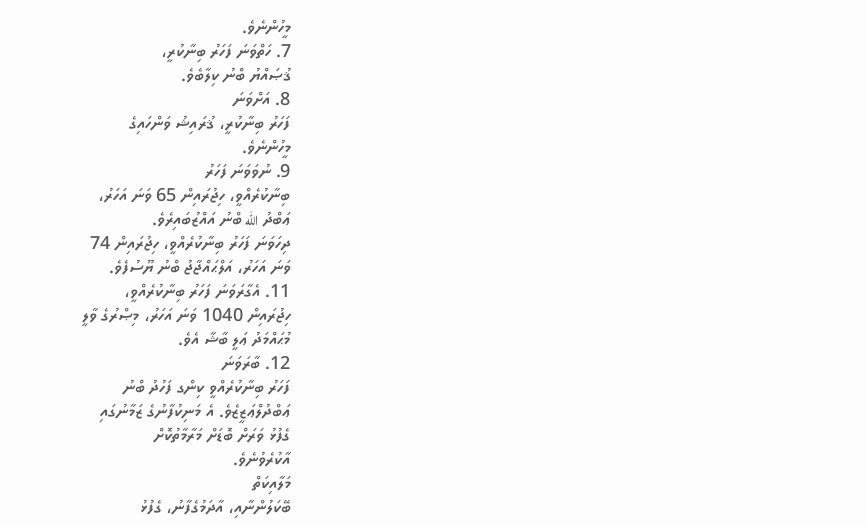މީހުންނެވެ.
7. ހަތްވަނަ ފަހަރު ބިނާކުރީ،
ޤުޞައްޔު ބްނު ކިލާބެވެ.
8. އަށްވަނަ
ފަހަރު ބިނާކުރީ، ޤުރައިޝު ވަންހައިގެ
މީހުންނެވެ.
9. ނުވަވަނަ ފަހަރު
ބިނާކުރެއްވީ، ހިޖުރައިން 65 ވަނަ އަހަރު،
ޢަބްދު الله ބްނު އައްޒުބައިރެވެ.
ދިހަވަނަ ފަހަރު ބިނާކުރެއްވީ، ހިޖުރައިން 74
ވަނަ އަހަރު، އަލްޙައްޖާޖު ބްނު ޔޫސުފެވެ.
11. އެގާރަވަނަ ފަހަރު ބިނާކުރެއްވީ،
ހިޖުރައިން 1040 ވަނަ އަހަރު، މިޞްރުގެ ވާލީ
މުޙައްމަދު ޢަލީ ބާޝާ އެވެ.
12. ބާރަވަނަ
ފަހަރު ބިނާކުރެއްވީ ކިންގ ފަހުދު ބްނު
ޢަބްދުލްޢަޒީޒެވެ. އެ މަނިކުފާނުގެ ޒަމާނުގައި
ގެފުޅު ވަރަށް ބޮޑަށް މަރާމާތުކޮށް
އާކުރެވުނެވެ.
މަލާއިކަތް
ބޭކަލުންނާއި، އާދަމުގެފާނު، ގެފުޅު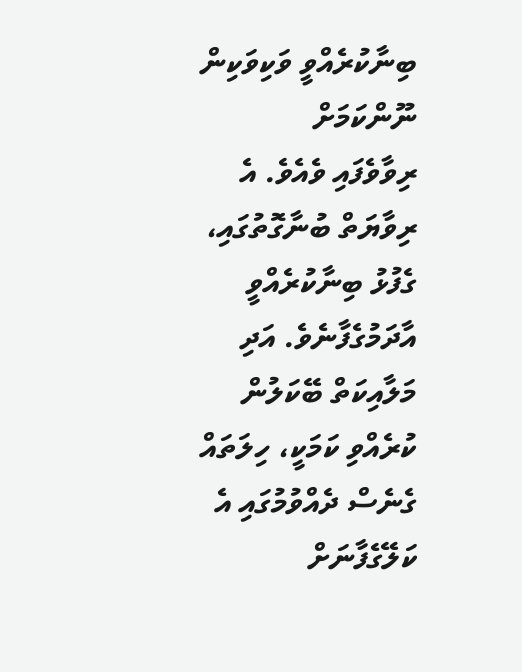ބިނާކުރެއްވީ ވަކިވަކިން ނޫންކަމަށް
ރިވާވެފައި ވެއެވެ. އެ ރިވާޔަތް ބުނާގޮތުގައި،
ގެފުޅު ބިނާކުރެއްވީ އާދަމުގެފާނެވެ. އަދި
މަލާއިކަތް ބޭކަލުން ކުރެއްވި ކަމަކީ، ހިލަތައް
ގެނެސް ދެއްވުމުގައި އެ ކަލޭގެފާނަށް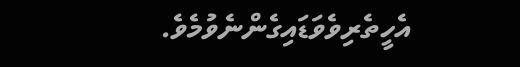އެހީތެރިވެވަޑައިގެންނެވުމެވެ.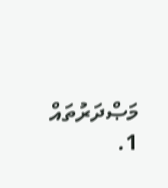މަޞްދަރުތައް
1.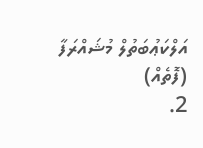އަލްކަޢުބަތުލް މުޝައްރަފާ (ފޮތެއް)
2.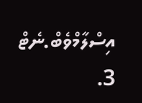އިސްލާމްވެބް.ނެޓް
3.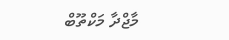މާޖްދާ މަކްތޫބް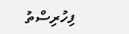ފިހުރިސްތު